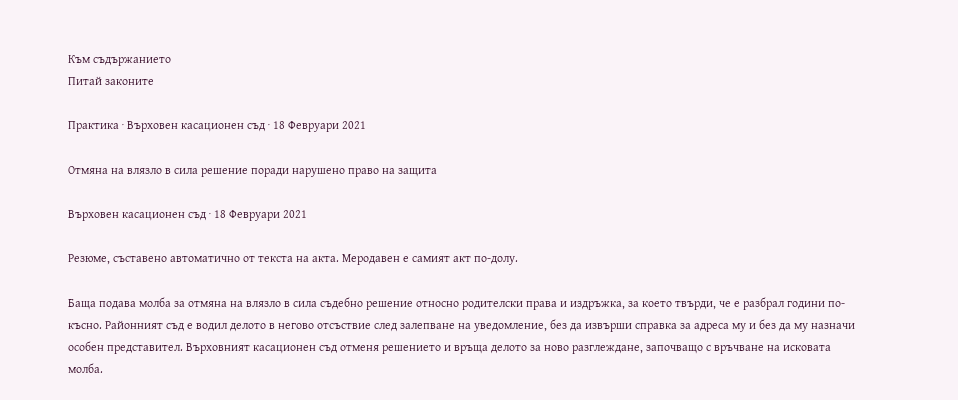Към съдържанието
Питай законите

Практика · Върховен касационен съд · 18 Февруари 2021

Отмяна на влязло в сила решение поради нарушено право на защита

Върховен касационен съд · 18 Февруари 2021

Резюме, съставено автоматично от текста на акта. Меродавен е самият акт по-долу.

Баща подава молба за отмяна на влязло в сила съдебно решение относно родителски права и издръжка, за което твърди, че е разбрал години по-късно. Районният съд е водил делото в негово отсъствие след залепване на уведомление, без да извърши справка за адреса му и без да му назначи особен представител. Върховният касационен съд отменя решението и връща делото за ново разглеждане, започващо с връчване на исковата молба.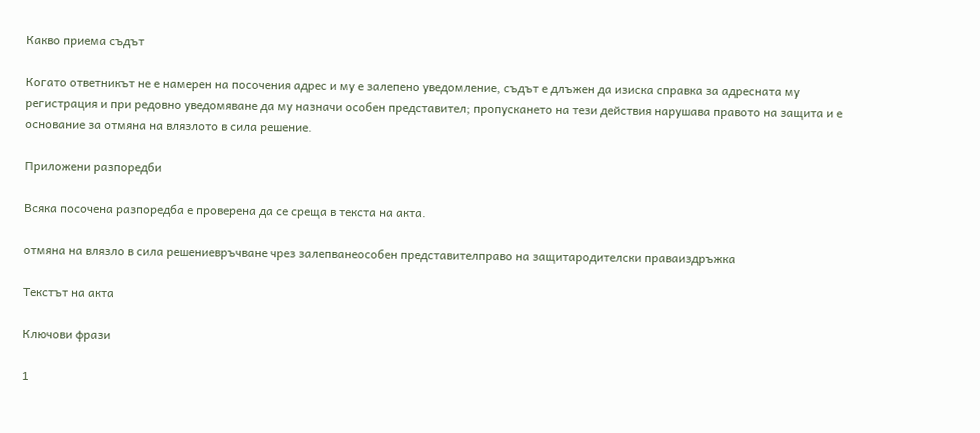Какво приема съдът

Когато ответникът не е намерен на посочения адрес и му е залепено уведомление, съдът е длъжен да изиска справка за адресната му регистрация и при редовно уведомяване да му назначи особен представител; пропускането на тези действия нарушава правото на защита и е основание за отмяна на влязлото в сила решение.

Приложени разпоредби

Всяка посочена разпоредба е проверена да се среща в текста на акта.

отмяна на влязло в сила решениевръчване чрез залепванеособен представителправо на защитародителски праваиздръжка

Текстът на акта

Ключови фрази

1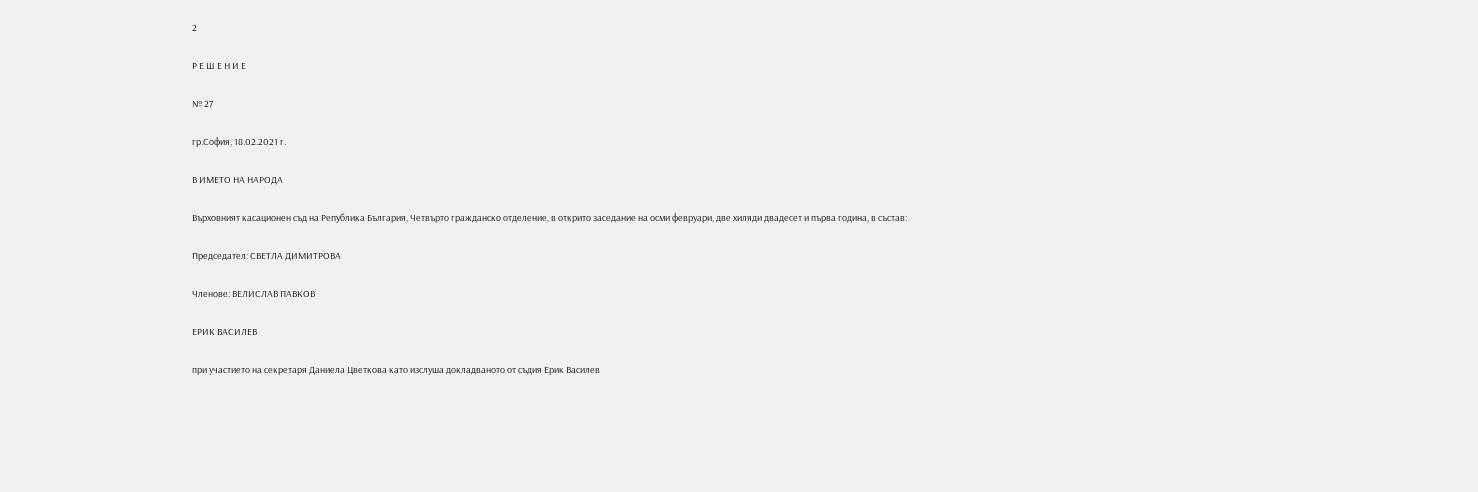2

Р Е Ш Е Н И Е

№ 27

гр.София, 18.02.2021 г.

В ИМЕТО НА НАРОДА

Върховният касационен съд на Република България, Четвърто гражданско отделение, в открито заседание на осми февруари, две хиляди двадесет и първа година, в състав:

Председател: СВЕТЛА ДИМИТРОВА

Членове: ВЕЛИСЛАВ ПАВКОВ

ЕРИК ВАСИЛЕВ

при участието на секретаря Даниела Цветкова като изслуша докладваното от съдия Ерик Василев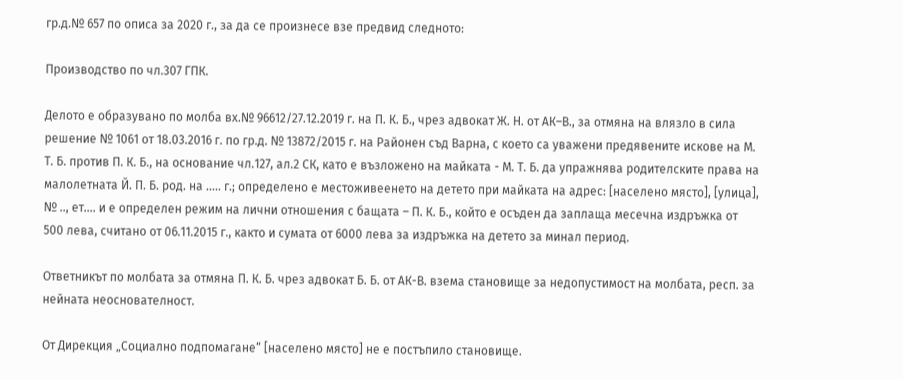гр.д.№ 657 по описа за 2020 г., за да се произнесе взе предвид следното:

Производство по чл.307 ГПК.

Делото е образувано по молба вх.№ 96612/27.12.2019 г. на П. К. Б., чрез адвокат Ж. Н. от АК–В., за отмяна на влязло в сила решение № 1061 от 18.03.2016 г. по гр.д. № 13872/2015 г. на Районен съд Варна, с което са уважени предявените искове на М. Т. Б. против П. К. Б., на основание чл.127, ал.2 СК, като е възложено на майката - М. Т. Б. да упражнява родителските права на малолетната Й. П. Б. род. на ..... г.; определено е местоживеенето на детето при майката на адрес: [населено място], [улица], № .., ет.... и е определен режим на лични отношения с бащата – П. К. Б., който е осъден да заплаща месечна издръжка от 500 лева, считано от 06.11.2015 г., както и сумата от 6000 лева за издръжка на детето за минал период.

Ответникът по молбата за отмяна П. К. Б. чрез адвокат Б. Б. от АК-В. взема становище за недопустимост на молбата, респ. за нейната неоснователност.

От Дирекция „Социално подпомагане“ [населено място] не е постъпило становище.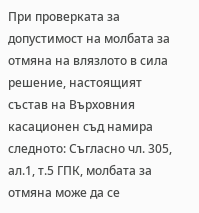При проверката за допустимост на молбата за отмяна на влязлото в сила решение, настоящият състав на Върховния касационен съд намира следното: Съгласно чл. 305, ал.1, т.5 ГПК, молбата за отмяна може да се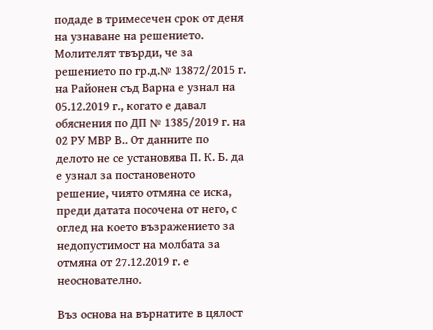подаде в тримесечен срок от деня на узнаване на решението. Молителят твърди, че за решението по гр.д.№ 13872/2015 г. на Районен съд Варна е узнал на 05.12.2019 г., когато е давал обяснения по ДП № 1385/2019 г. на 02 РУ МВР В.. От данните по делото не се установява П. К. Б. да е узнал за постановеното решение, чиято отмяна се иска, преди датата посочена от него, с оглед на което възражението за недопустимост на молбата за отмяна от 27.12.2019 г. е неоснователно.

Въз основа на върнатите в цялост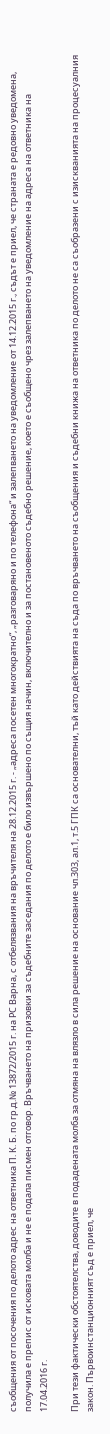съобщения от посочения по делото адрес на ответника П. К. Б. по гр.д.№ 13872/2015 г. на РС Варна, с отбелязвания на връчителя на 28.12.2015 г. - „адреса посетен многократно“, „разговаряно и по телефона“ и залепването на уведомление от 14.12.2015 г., съдът е приел, че страната е редовно уведомена, получила е препис от исковата молба и не е подала писмен отговор. Връчването на призовки за съдебните заседания по делото е било извършено по същия начин, включително и за постановеното съдебно решение, което е съобщено чрез залепването на уведомление на адреса на ответника на 17.04.2016 г.

При тези фактически обстоятелства, доводите в подадената молба за отмяна на влязло в сила решение на основание чл.303, ал.1, т.5 ГПК са основателни, тъй като действията на съда по връчването на съобщения и съдебни книжа на ответника по делото не са съобразени с изискванията на процесуалния закон. Първоинстанционният съд е приел, че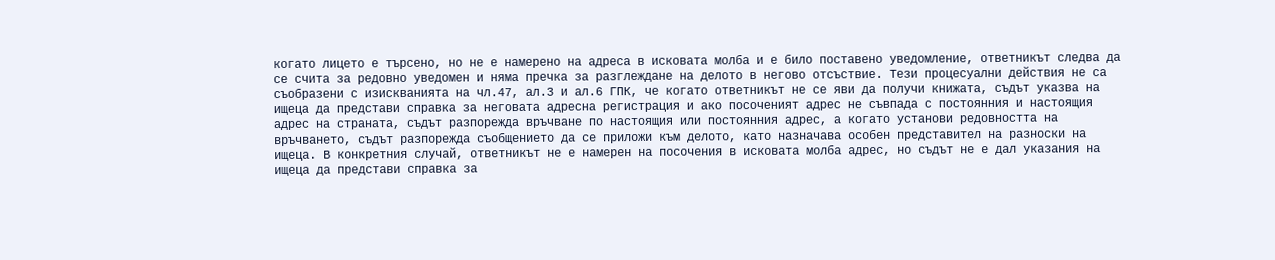когато лицето е търсено, но не е намерено на адреса в исковата молба и е било поставено уведомление, ответникът следва да се счита за редовно уведомен и няма пречка за разглеждане на делото в негово отсъствие. Тези процесуални действия не са съобразени с изискванията на чл.47, ал.3 и ал.6 ГПК, че когато ответникът не се яви да получи книжата, съдът указва на ищеца да представи справка за неговата адресна регистрация и ако посоченият адрес не съвпада с постоянния и настоящия адрес на страната, съдът разпорежда връчване по настоящия или постоянния адрес, а когато установи редовността на връчването, съдът разпорежда съобщението да се приложи към делото, като назначава особен представител на разноски на ищеца. В конкретния случай, ответникът не е намерен на посочения в исковата молба адрес, но съдът не е дал указания на ищеца да представи справка за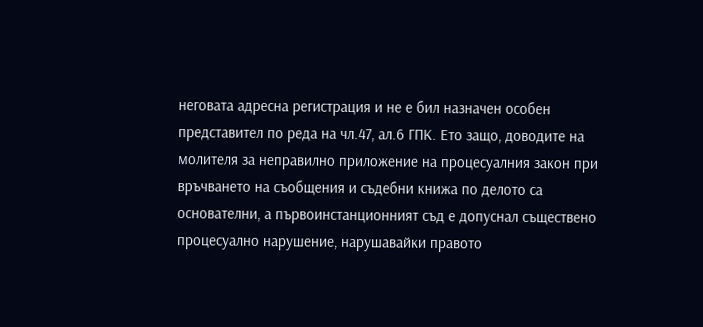неговата адресна регистрация и не е бил назначен особен представител по реда на чл.47, ал.6 ГПК. Ето защо, доводите на молителя за неправилно приложение на процесуалния закон при връчването на съобщения и съдебни книжа по делото са основателни, а първоинстанционният съд е допуснал съществено процесуално нарушение, нарушавайки правото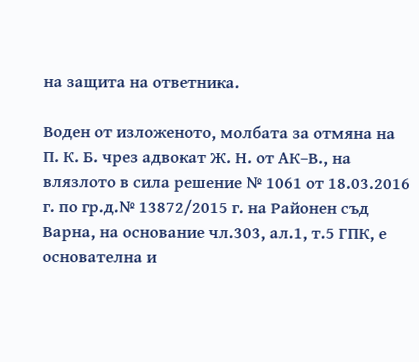на защита на ответника.

Воден от изложеното, молбата за отмяна на П. К. Б. чрез адвокат Ж. Н. от АК–В., на влязлото в сила решение № 1061 от 18.03.2016 г. по гр.д.№ 13872/2015 г. на Районен съд Варна, на основание чл.303, ал.1, т.5 ГПК, е основателна и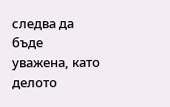следва да бъде уважена, като делото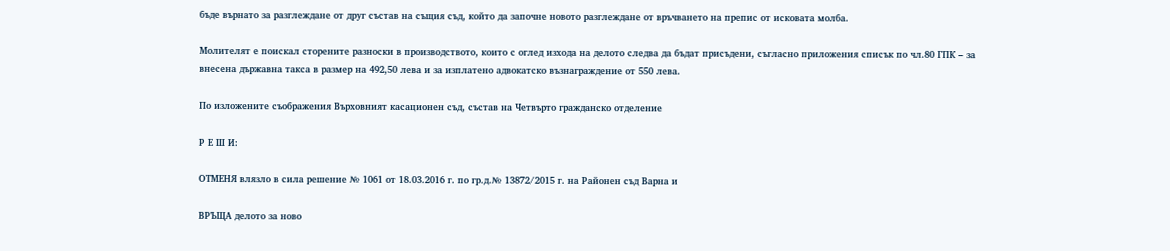бъде върнато за разглеждане от друг състав на същия съд, който да започне новото разглеждане от връчването на препис от исковата молба.

Молителят е поискал сторените разноски в производството, които с оглед изхода на делото следва да бъдат присъдени, съгласно приложения списък по чл.80 ГПК – за внесена държавна такса в размер на 492,50 лева и за изплатено адвокатско възнаграждение от 550 лева.

По изложените съображения Върховният касационен съд, състав на Четвърто гражданско отделение

Р Е Ш И:

ОТМЕНЯ влязло в сила решение № 1061 от 18.03.2016 г. по гр.д.№ 13872/2015 г. на Районен съд Варна и

ВРЪЩА делото за ново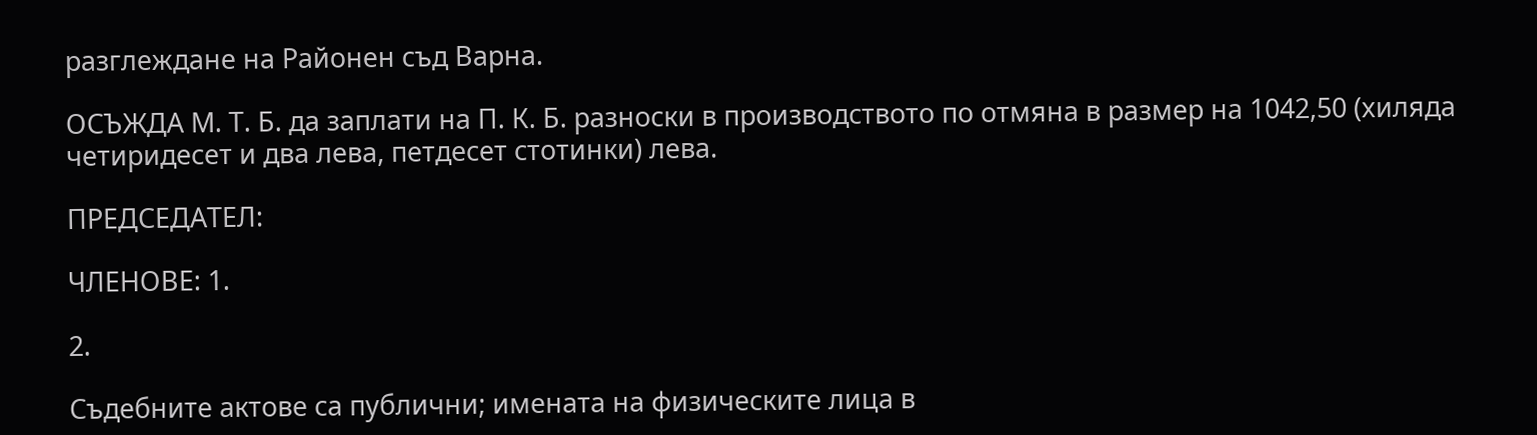разглеждане на Районен съд Варна.

ОСЪЖДА М. Т. Б. да заплати на П. К. Б. разноски в производството по отмяна в размер на 1042,50 (хиляда четиридесет и два лева, петдесет стотинки) лева.

ПРЕДСЕДАТЕЛ:

ЧЛЕНОВЕ: 1.

2.

Съдебните актове са публични; имената на физическите лица в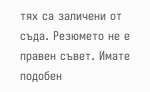тях са заличени от съда. Резюмето не е правен съвет. Имате подобен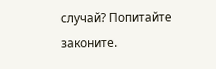случай? Попитайте законите.